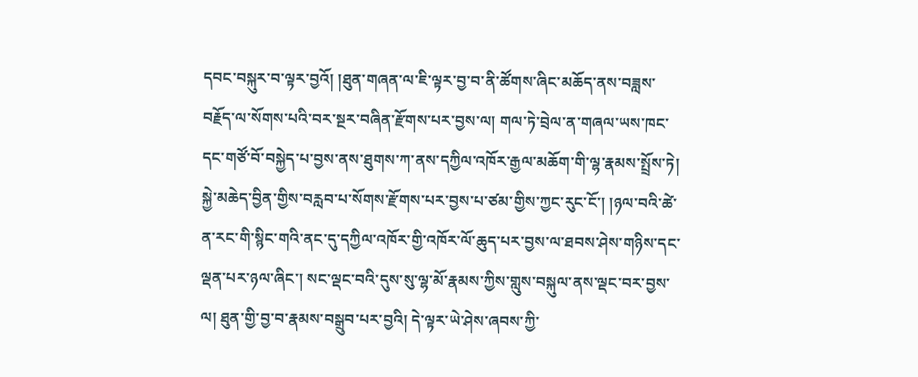དབང་བསྐུར་བ་ལྟར་བྱའོ། །ཐུན་གཞན་ལ་ཇི་ལྟར་བྱ་བ་ནི་ཚོགས་ཞིང་མཆོད་ནས་བཟླས་བརྗོད་ལ་སོགས་པའི་བར་སྔར་བཞིན་རྫོགས་པར་བྱས་ལ། གལ་ཏེ་བྲེལ་ན་གཞལ་ཡས་ཁང་དང་གཙོ་བོ་བསྐྱེད་པ་བྱས་ནས་ཐུགས་ཀ་ནས་དཀྱིལ་འཁོར་རྒྱལ་མཆོག་གི་ལྷ་རྣམས་སྤྲོས་ཏེ། སྐྱེ་མཆེད་བྱིན་གྱིས་བརླབ་པ་སོགས་རྫོགས་པར་བྱས་པ་ཙམ་གྱིས་ཀྱང་རུང་ངོ་། །ཉལ་བའི་ཚེ་ན་རང་གི་སྙིང་གའི་ནང་དུ་དཀྱིལ་འཁོར་གྱི་འཁོར་ལོ་ཆུད་པར་བྱས་ལ་ཐབས་ཤེས་གཉིས་དང་ལྡན་པར་ཉལ་ཞིང་། སང་ལྡང་བའི་དུས་སུ་ལྷ་མོ་རྣམས་ཀྱིས་གླུས་བསྐུལ་ནས་ལྡང་བར་བྱས་ལ། ཐུན་གྱི་བྱ་བ་རྣམས་བསྒྲུབ་པར་བྱའི། དེ་ལྟར་ཡེ་ཤེས་ཞབས་ཀྱི་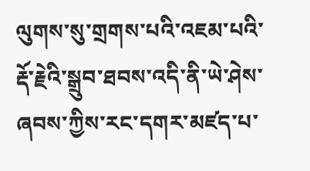ལུགས་སུ་གྲགས་པའི་འཇམ་པའི་རྡོ་རྗེའི་སྒྲུབ་ཐབས་འདི་ནི་ཡེ་ཤེས་ཞབས་ཀྱིས་རང་དགར་མཛད་པ་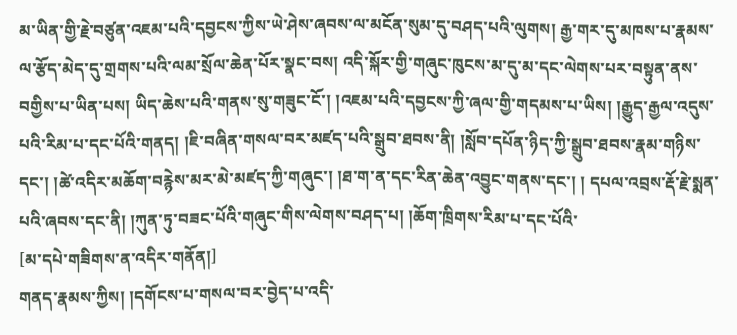མ་ཡིན་གྱི་རྗེ་བཙུན་འཇམ་པའི་དབྱངས་ཀྱིས་ཡེ་ཤེས་ཞབས་ལ་མངོན་སུམ་དུ་བཤད་པའི་ལུགས། རྒྱ་གར་དུ་མཁས་པ་རྣམས་ལ་རྩོད་མེད་དུ་གྲགས་པའི་ལམ་སྲོལ་ཆེན་པོར་སྣང་བས། འདི་སྐོར་གྱི་གཞུང་ཁུངས་མ་དུ་མ་དང་ལེགས་པར་བསྟུན་ནས་བགྱིས་པ་ཡིན་པས། ཡིད་ཆེས་པའི་གནས་སུ་གཟུང་ངོ་། །འཇམ་པའི་དབྱངས་ཀྱི་ཞལ་གྱི་གདམས་པ་ཡིས། །རྒྱུད་རྒྱལ་འདུས་པའི་རིམ་པ་དང་པོའི་གནད། །ཇི་བཞིན་གསལ་བར་མཛད་པའི་སྒྲུབ་ཐབས་ནི། །སློབ་དཔོན་ཉིད་ཀྱི་སྒྲུབ་ཐབས་རྣམ་གཉིས་དང་། །ཚེ་འདིར་མཆོག་བརྙེས་མར་མེ་མཛད་ཀྱི་གཞུང་། །ཐ་ག་ན་དང་རིན་ཆེན་འབྱུང་གནས་དང་། ། དཔལ་འབྲས་རྡོ་རྗེ་སྨན་པའི་ཞབས་དང་ནི། །ཀུན་ཏུ་བཟང་པོའི་གཞུང་གིས་ལེགས་བཤད་པ། །ཆོག་ཁྲིགས་རིམ་པ་དང་པོའི་
[མ་དཔེ་གཟིགས་ན་འདིར་གནོན།]
གནད་རྣམས་ཀྱིས། །དགོངས་པ་གསལ་བར་བྱེད་པ་འདི་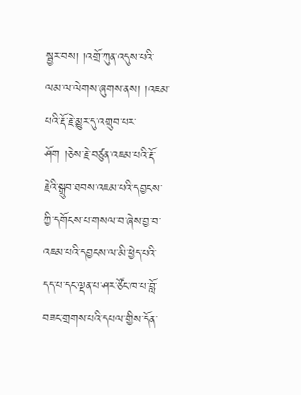སྦྱར་བས། །འགྲོ་ཀུན་འདུས་པའི་ལམ་ལ་ལེགས་ཞུགས་ནས། །འཇམ་པའི་རྡོ་རྗེ་མྱུར་དུ་འགྲུབ་པར་ཤོག །ཅེས་རྗེ་བཙུན་འཇམ་པའི་རྡོ་རྗེའི་སྒྲུབ་ཐབས་འཇམ་པའི་དབྱངས་ཀྱི་དགོངས་པ་གསལ་བ་ཞེས་བྱ་བ་འཇམ་པའི་དབྱངས་ལ་མི་ཕྱེད་པའི་དད་པ་དང་ལྡན་པ་ཤར་ཙོང་ཁ་པ་བློ་བཟང་གྲགས་པའི་དཔལ་གྱིས་དོན་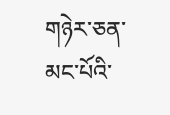གཉེར་ཅན་མང་པོའི་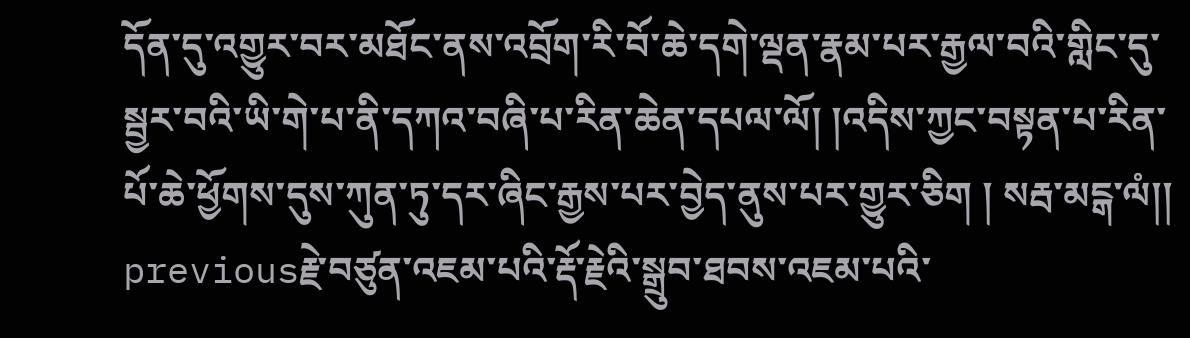དོན་དུ་འགྱུར་བར་མཐོང་ནས་འབྲོག་རི་བོ་ཆེ་དགེ་ལྡན་རྣམ་པར་རྒྱལ་བའི་གླིང་དུ་སྦྱར་བའི་ཡི་གེ་པ་ནི་དཀའ་བཞི་པ་རིན་ཆེན་དཔལ་ལོ། །འདིས་ཀྱང་བསྟན་པ་རིན་པོ་ཆེ་ཕྱོགས་དུས་ཀུན་ཏུ་དར་ཞིང་རྒྱས་པར་བྱེད་ནུས་པར་གྱུར་ཅིག ། སརྦ་མངྒ་ལཾ།།
previousརྗེ་བཙུན་འཇམ་པའི་རྡོ་རྗེའི་སྒྲུབ་ཐབས་འཇམ་པའི་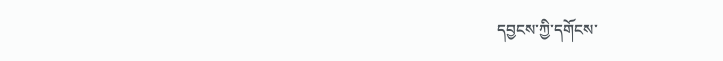དབྱངས་ཀྱི་དགོངས་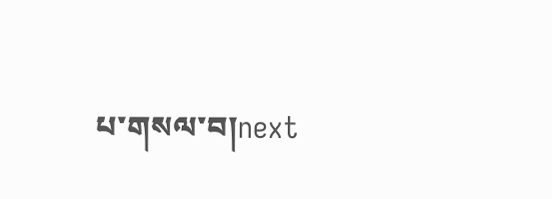པ་གསལ་བ།next